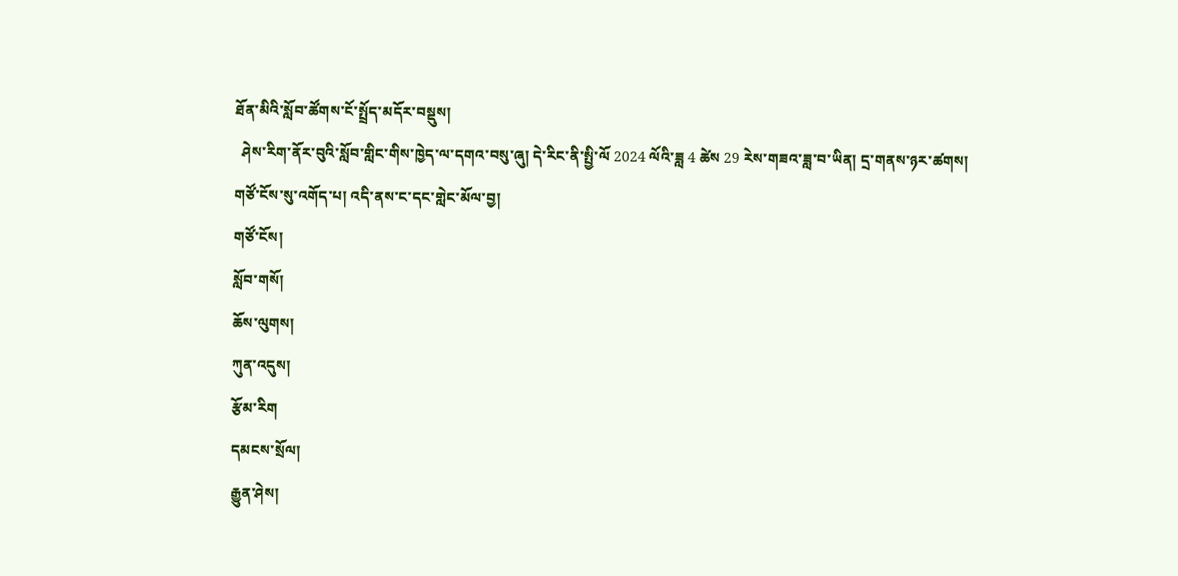ཐོན་མིའི་སློབ་ཚོགས་ངོ་སྤྲོད་མདོར་བསྡུས།
  ཤེས་རིག་ནོར་བུའི་སློབ་གླིང་གིས་ཁྱེད་ལ་དགའ་བསུ་ཞུ། དེ་རིང་ནི་སྤྱི་ལོ 2024 ལོའི་ཟླ 4 ཚེས 29 རེས་གཟའ་ཟླ་བ་ཡིན། དྲ་གནས་ཉར་ཚགས།  གཙོ་ངོས་སུ་འགོད་པ། འདི་ནས་ང་དང་གླེང་མོལ་བྱ།
གཙོ་ངོས།
སློབ་གསོ།
ཆོས་ལུགས།
ཀུན་འདུས།
རྩོམ་རིག
དམངས་སྲོལ།
རྒྱུན་ཤེས།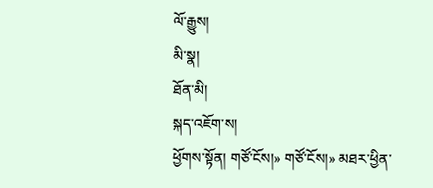ལོ་རྒྱུས།
མི་སྣ།
ཐོན་མི།
སྐད་འཇོག་ས།
ཕྱོགས་སྟོན། གཙོ་ངོས།» གཙོ་ངོས།» མཐར་ཕྱིན་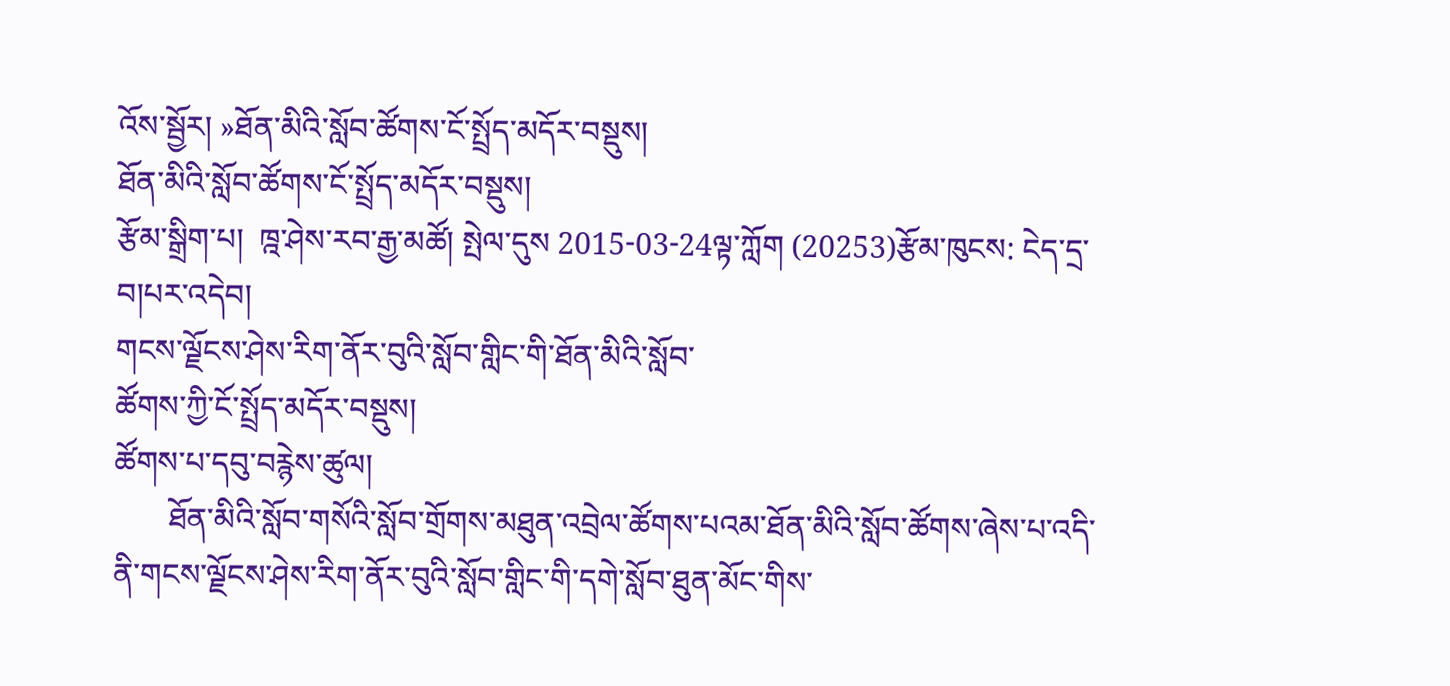འོས་སྦྱོར། »ཐོན་མིའི་སློབ་ཚོགས་ངོ་སྤྲོད་མདོར་བསྡུས།
ཐོན་མིའི་སློབ་ཚོགས་ངོ་སྤྲོད་མདོར་བསྡུས།
རྩོམ་སྒྲིག་པ།  ཁྰ་ཤེས་རབ་རྒྱ་མཚོ། སྤེལ་དུས 2015-03-24ལྟ་ཀློག (20253)རྩོམ་ཁུངས: ངེད་དྲ་བ།པར་འདེབ།
གངས་ལྗོངས་ཤེས་རིག་ནོར་བུའི་སློབ་གླིང་གི་ཐོན་མིའི་སློབ་
ཚོགས་ཀྱི་ངོ་སྤྲོད་མདོར་བསྡུས།
ཚོགས་པ་དབུ་བརྙེས་ཚུལ།
       ཐོན་མིའི་སློབ་གསོའི་སློབ་གྲོགས་མཐུན་འབྲེལ་ཚོགས་པའམ་ཐོན་མིའི་སློབ་ཚོགས་ཞེས་པ་འདི་ནི་གངས་ལྗོངས་ཤེས་རིག་ནོར་བུའི་སློབ་གླིང་གི་དགེ་སློབ་ཐུན་མོང་གིས་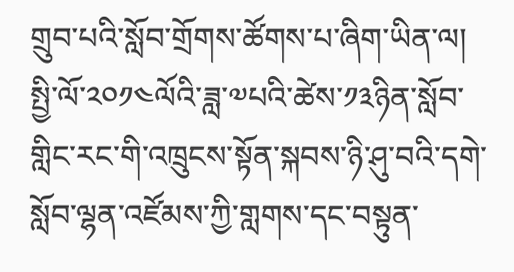གྲུབ་པའི་སློབ་གྲོགས་ཚོགས་པ་ཞིག་ཡིན་ལ།   སྤྱི་ལོ་༢༠༡༤ལོའི་ཟླ་༧པའི་ཚེས་༡༣ཉིན་སློབ་གླིང་རང་གི་འཁྲུངས་སྟོན་སྐབས་ཉི་ཤུ་བའི་དགེ་སློབ་ལྷན་འཛོམས་ཀྱི་གླགས་དང་བསྟུན་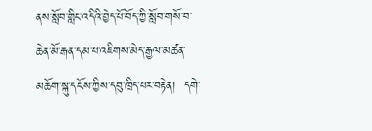ནས་སློབ་གླིང་འདིའི་བྱེད་པོ་བོད་ཀྱི་སློབ་གསོ་བ་ཆེན་མོ་རྒན་དམ་པ་འཇིགས་མེད་རྒྱལ་མཚན་མཆོག་སྐུ་དངོས་ཀྱིས་དབུ་ཁྲིད་པར་བརྟེན།  དགེ་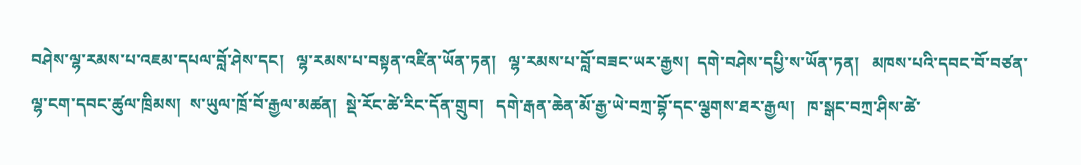བཤེས་ལྷ་རམས་པ་འཇམ་དཔལ་བློ་ཤེས་དང།   ལྷ་རམས་པ་བསྟན་འཛིན་ཡོན་ཏན།   ལྷ་རམས་པ་བློ་བཟང་ཡར་རྒྱས།  དགེ་བཤེས་དཔྱི་ས་ཡོན་ཏན།   མཁས་པའི་དབང་བོ་བཙན་ལྷ་ངག་དབང་ཚུལ་ཁྲིམས།  ས་ཡུལ་ཁྲོ་བོ་རྒྱལ་མཚན།  སྡེ་རོང་ཚེ་རིང་དོན་གྲུབ།   དགེ་རྒན་ཆེན་མོ་རྒྱ་ཡེ་བཀྲ་བྷོ་དང་ལྕགས་ཐར་རྒྱལ།   ཁ་སྒང་བཀྲ་ཤིས་ཚེ་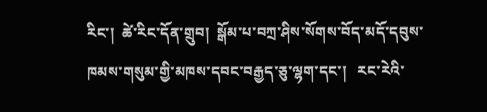རིང་།  ཚེ་རིང་དོན་གྲུབ།  སྒོམ་པ་བཀྲ་ཤིས་སོགས་བོད་མདོ་དབུས་ཁམས་གསུམ་གྱི་མཁས་དབང་བརྒྱད་ཅུ་ལྷག་དང་།   རང་རེའི་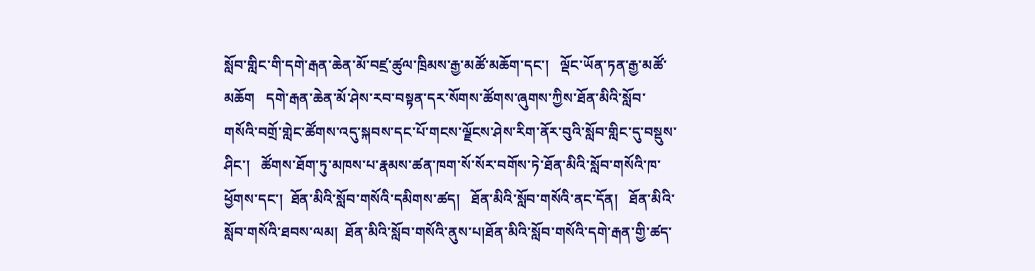སློབ་གླིང་གི་དགེ་རྒན་ཆེན་མོ་བཛྲ་ཚུལ་ཁྲིམས་རྒྱ་མཚོ་མཆོག་དང་།   ལྡོང་ཡོན་ཏན་རྒྱ་མཚོ་མཆོག   དགེ་རྒན་ཆེན་མོ་ཤེས་རབ་བསྟན་དར་སོགས་ཚོགས་ཞུགས་ཀྱིས་ཐོན་མིའི་སློབ་གསོའི་བགྲོ་གླེང་ཚོགས་འདུ་སྐབས་དང་པོ་གངས་ལྗོངས་ཤེས་རིག་ནོར་བུའི་སློབ་གླིང་དུ་བསྡུས་ཤིང་།   ཚོགས་ཐོག་ཏུ་མཁས་པ་རྣམས་ཚན་ཁག་སོ་སོར་བགོས་ཏེ་ཐོན་མིའི་སློབ་གསོའི་ཁ་ཕྱོགས་དང་།  ཐོན་མིའི་སློབ་གསོའི་དམིགས་ཚད།   ཐོན་མིའི་སློབ་གསོའི་ནང་དོན།   ཐོན་མིའི་སློབ་གསོའི་ཐབས་ལམ།  ཐོན་མིའི་སློབ་གསོའི་ནུས་པ།ཐོན་མིའི་སློབ་གསོའི་དགེ་རྒན་གྱི་ཚད་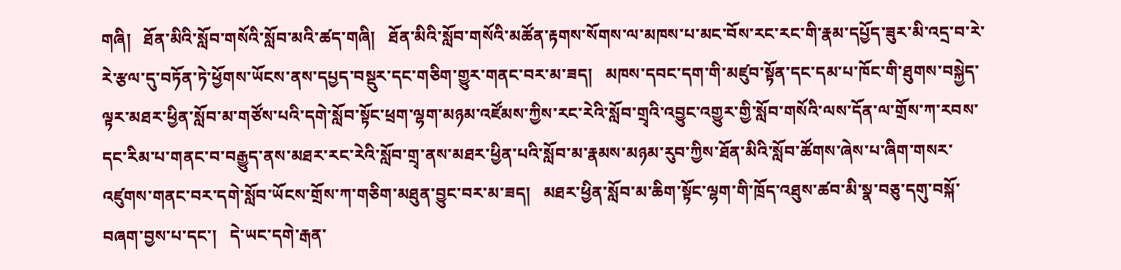གཞི།   ཐོན་མིའི་སློབ་གསོའི་སློབ་མའི་ཚད་གཞི།   ཐོན་མིའི་སློབ་གསོའི་མཚོན་རྟགས་སོགས་ལ་མཁས་པ་མང་བོས་རང་རང་གི་རྣམ་དཔྱོད་ཟུར་མི་འདྲ་བ་རེ་རེ་རྩལ་དུ་བཏོན་ཏེ་ཕྱོགས་ཡོངས་ནས་དཔྱད་བསྡུར་དང་གཅིག་གྱུར་གནང་བར་མ་ཟད།   མཁས་དབང་དག་གི་མཛུབ་སྟོན་དང་དམ་པ་ཁོང་གི་ཐུགས་བསྐྱེད་ལྟར་མཐར་ཕྱིན་སློབ་མ་གཙོས་པའི་དགེ་སློབ་སྟོང་ཕྲག་ལྷག་མཉམ་འཛོམས་ཀྱིས་རང་རེའི་སློབ་གྲྭའི་འབྱུང་འགྱུར་གྱི་སློབ་གསོའི་ལས་དོན་ལ་གྲོས་ཀ་རབས་དང་རིམ་པ་གནང་བ་བརྒྱུད་ནས་མཐར་རང་རེའི་སློབ་གྲྭ་ནས་མཐར་ཕྱིན་པའི་སློབ་མ་རྣམས་མཉམ་རུབ་ཀྱིས་ཐོན་མིའི་སློབ་ཚོགས་ཞེས་པ་ཞིག་གསར་འཛུགས་གནང་བར་དགེ་སློབ་ཡོངས་གྲོས་ཀ་གཅིག་མཐུན་བྱུང་བར་མ་ཟད།   མཐར་ཕྱིན་སློབ་མ་ཆིག་སྟོང་ལྷག་གི་ཁྲོད་འཐུས་ཚབ་མི་སྣ་བཅུ་དགུ་བསྐོ་བཞག་བྱས་པ་དང་།   དེ་ཡང་དགེ་རྒན་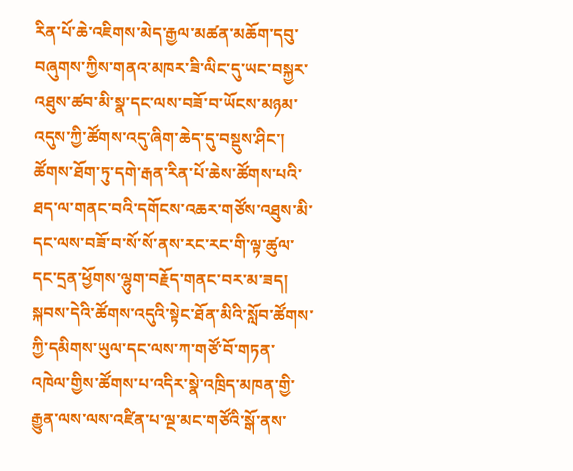རིན་པོ་ཆེ་འཇིགས་མེད་རྒྱལ་མཚན་མཆོག་དབུ་བཞུགས་ཀྱིས་གནའ་མཁར་ཟི་ལིང་དུ་ཡང་བསྐྱར་འཐུས་ཚབ་མི་སྣ་དང་ལས་བཟོ་བ་ཡོངས་མཉམ་འདུས་ཀྱི་ཚོགས་འདུ་ཞིག་ཆེད་དུ་བསྡུས་ཤིང་།   ཚོགས་ཐོག་ཏུ་དགེ་རྒན་རིན་པོ་ཆེས་ཚོགས་པའི་ཐད་ལ་གནང་བའི་དགོངས་འཆར་གཙོས་འཐུས་མི་དང་ལས་བཟོ་བ་སོ་སོ་ནས་རང་རང་གི་ལྟ་ཚུལ་དང་དྲན་ཕྱོགས་ལྷུག་བརྗོད་གནང་བར་མ་ཟད།   སྐབས་དེའི་ཚོགས་འདུའི་སྟེང་ཐོན་མིའི་སློབ་ཚོགས་ཀྱི་དམིགས་ཡུལ་དང་ལས་ཀ་གཙོ་བོ་གཏན་འཁེལ་གྱིས་ཚོགས་པ་འདིར་སྣེ་འཁྲིད་མཁན་གྱི་རྒྱུན་ལས་ལས་འཛིན་པ་ལྔ་མང་གཙོའི་སྒོ་ནས་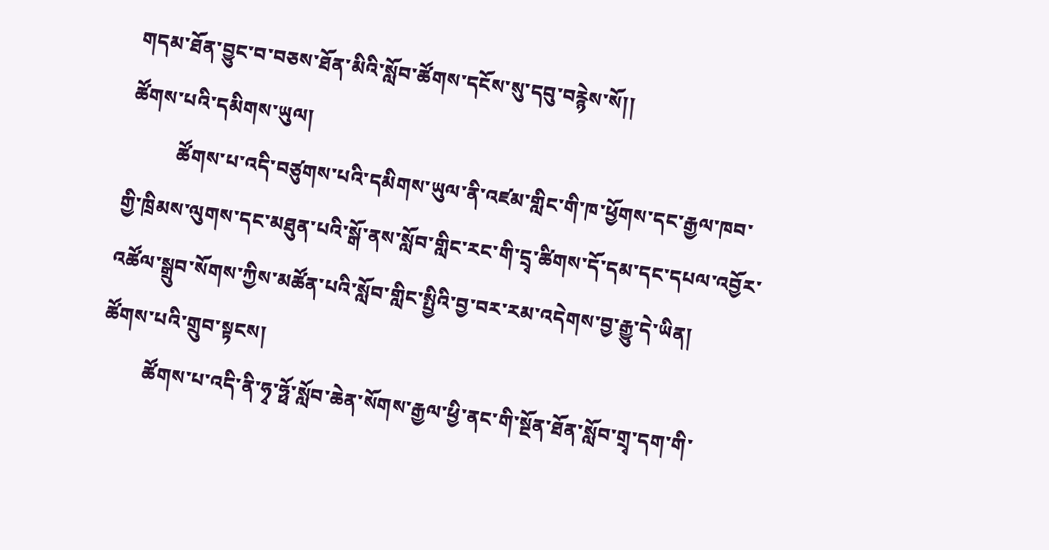གདམ་ཐོན་བྱུང་བ་བཅས་ཐོན་མིའི་སློབ་ཚོགས་དངོས་སུ་དབུ་བརྙེས་སོ།།
ཚོགས་པའི་དམིགས་ཡུལ།
          ཚོགས་པ་འདི་བཙུགས་པའི་དམིགས་ཡུལ་ནི་འཛམ་གླིང་གི་ཁ་ཕྱོགས་དང་རྒྱལ་ཁབ་གྱི་ཁྲིམས་ལུགས་དང་མཐུན་པའི་སྒོ་ནས་སློབ་གླིང་རང་གི་དྲྭ་ཚིགས་དོ་དམ་དང་དཔལ་འབྱོར་འཚོལ་སྒྲུབ་སོགས་ཀྱིས་མཚོན་པའི་སློབ་གླིང་སྤྱིའི་བྱ་བར་རམ་འདེགས་བྱ་རྒྱུ་དེ་ཡིན།
ཚོགས་པའི་གྲུབ་སྟངས།
         ཚོགས་པ་འདི་ནི་ཧྭ་ཧྥོ་སློབ་ཆེན་སོགས་རྒྱལ་ཕྱི་ནང་གི་སྔོན་ཐོན་སློབ་གྲྭ་དག་གི་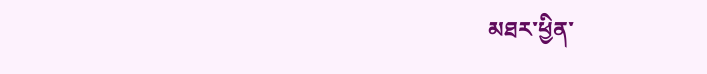མཐར་ཕྱིན་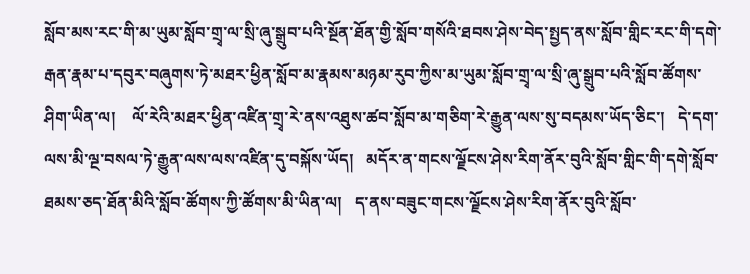སློབ་མས་རང་གི་མ་ཡུམ་སློབ་གྲྭ་ལ་སྲི་ཞུ་སྒྲུབ་པའི་སྔོན་ཐོན་གྱི་སློབ་གསོའི་ཐབས་ཤེས་བེད་སྤྱད་ནས་སློབ་གླིང་རང་གི་དགེ་རྒན་རྣམ་པ་དབུར་བཞུགས་ཏེ་མཐར་ཕྱིན་སློབ་མ་རྣམས་མཉམ་རུབ་ཀྱིས་མ་ཡུམ་སློབ་གྲྭ་ལ་སྲི་ཞུ་སྒྲུབ་པའི་སློབ་ཚོགས་ཤིག་ཡིན་ལ།    ལོ་རེའི་མཐར་ཕྱིན་འཛིན་གྲྭ་རེ་ནས་འཐུས་ཚབ་སློབ་མ་གཅིག་རེ་རྒྱུན་ལས་སུ་བདམས་ཡོད་ཅིང་།   དེ་དག་ལས་མི་ལྔ་བསལ་ཏེ་རྒྱུན་ལས་ལས་འཛིན་དུ་བསྐོས་ཡོད།   མདོར་ན་གངས་ལྗོངས་ཤེས་རིག་ནོར་བུའི་སློབ་གླིང་གི་དགེ་སློབ་ཐམས་ཅད་ཐོན་མིའི་སློབ་ཚོགས་ཀྱི་ཚོགས་མི་ཡིན་ལ།   ད་ནས་བཟུང་གངས་ལྗོངས་ཤེས་རིག་ནོར་བུའི་སློབ་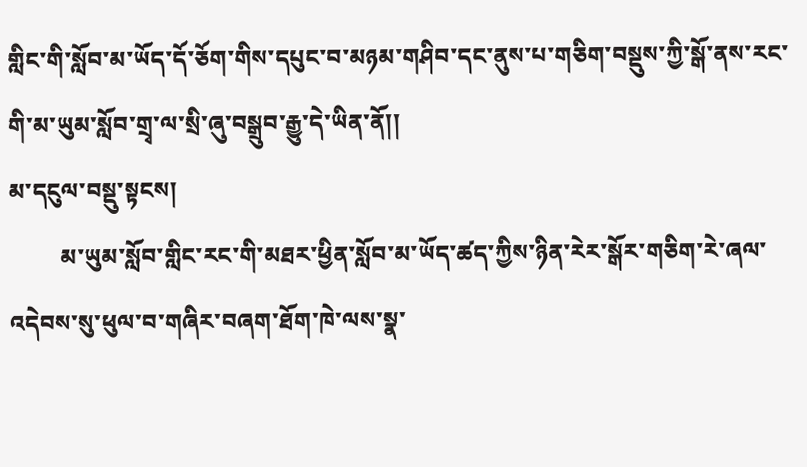གླིང་གི་སློབ་མ་ཡོད་དོ་ཅོག་གིས་དཔུང་བ་མཉམ་གཤིབ་དང་ནུས་པ་གཅིག་བསྡུས་ཀྱི་སྒོ་ནས་རང་གི་མ་ཡུམ་སློབ་གྲྭ་ལ་སྲི་ཞུ་བསྒྲུབ་རྒྱུ་དེ་ཡིན་ནོ།།
མ་དངུལ་བསྡུ་སྟངས།
         མ་ཡུམ་སློབ་གླིང་རང་གི་མཐར་ཕྱིན་སློབ་མ་ཡོད་ཚད་ཀྱིས་ཉིན་རེར་སྒོར་གཅིག་རེ་ཞལ་འདེབས་སུ་ཕུལ་བ་གཞིར་བཞག་ཐོག་ཁེ་ལས་སྣ་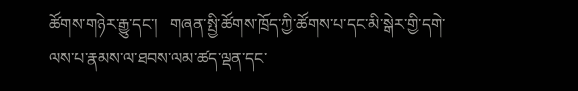ཚོགས་གཉེར་རྒྱུ་དང་།   གཞན་སྤྱི་ཚོགས་ཁྲོད་ཀྱི་ཚོགས་པ་དང་མི་སྒེར་གྱི་དགེ་ལས་པ་རྣམས་ལ་ཐབས་ལམ་ཚད་ལྡན་དང་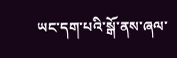ཡང་དག་པའི་སྒོ་ནས་ཞལ་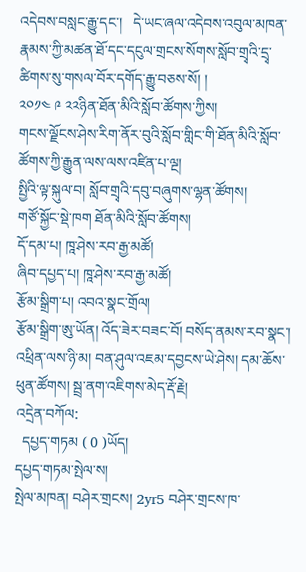འདེབས་བསླང་རྒྱུ་དང་།   དེ་ཡང་ཞལ་འདེབས་འབུལ་མཁན་རྣམས་ཀྱི་མཚན་ཐོ་དང་དངུལ་གྲངས་སོགས་སློབ་གྲྭའི་དྲྭ་ཚིགས་སུ་གསལ་བོར་དགོད་རྒྱུ་བཅས་སོ། །
༢༠༡༤ ༩ ༢༢ཉིན་ཐོན་མིའི་སློབ་ཚོགས་ཀྱིས།
གངས་ལྗོངས་ཤེས་རིག་ནོར་བུའི་སློབ་གླིང་གི་ཐོན་མིའི་སློབ་ཚོགས་ཀྱི་རྒྱུན་ལས་ལས་འཛིན་པ་ལྔ།
སྤྱིའི་ལྟ་སྐུལ་བ། སློབ་གྲྭའི་དབུ་བཞུགས་ལྷན་ཚོགས།
གཙོ་སྐྱོང་སྡེ་ཁག ཐོན་མིའི་སློབ་ཚོགས།
དོ་དམ་པ། ཁཱ་ཤེས་རབ་རྒྱ་མཚོ།
ཞིབ་དཔྱད་པ། ཁཱ་ཤེས་རབ་རྒྱ་མཚོ།
རྩོམ་སྒྲིག་པ། འབའ་སྣང་གྲོལ།
རྩོམ་སྒྲིག་ཨུ་ཡོན། འོད་ཟེར་བཟང་བོ། བསོད་ནམས་རབ་སྣང་། འཕྲིན་ལས་ཉི་མ། བན་ཤུལ་འཇམ་དབྱངས་ཡེ་ཤེས། དམ་ཆོས་ཕུན་ཚོགས། སྦྲ་ནག་འཇིགས་མེད་རྡོ་རྗེ།
འདྲེན་བཀོལ:
  དཔྱད་གཏམ ( 0 )ཡོད།
དཔྱད་གཏམ་སྤེལ་ས།
སྤེལ་མཁན། བཤེར་གྲངས། 2yr5 བཤེར་གྲངས་ཁ་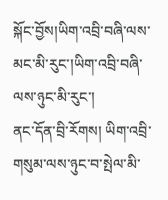སྐོང་བྱོས།ཡིག་འབྲི་བཞི་ལས་མང་མི་རུང་།ཡིག་འབྲི་བཞི་ལས་ཉུང་མི་རུང་།
ནང་དོན་བྲི་རོགས། ཡིག་འབྲི་གསུམ་ལས་ཉུང་བ་སྤེལ་མི་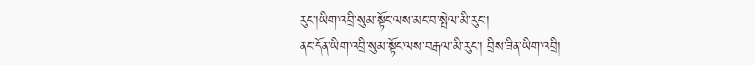རུང་།ཡིག་འབྲི་སུམ་སྟོང་ལས་མང་བ་སྤེལ་མི་རུང་།
ནང་དོན་ཡིག་འབྲི་སུམ་སྟོང་ལས་བརྒལ་མི་རུང་། བྲིས་ཟིན་ཡིག་འབྲི།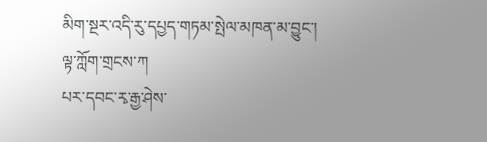མིག་སྔར་འདི་རུ་དཔྱད་གཏམ་སྤེལ་མཁན་མ་བྱུང་།
ལྟ་ཀློག་གྲངས་ཀ
པར་དབང་རྭ་རྒྱ་ཤེས་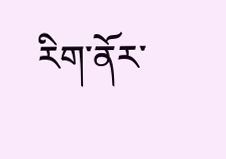རིག་ནོར་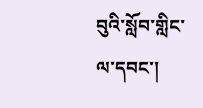བུའི་སློབ་གླིང་ལ་དབང་།